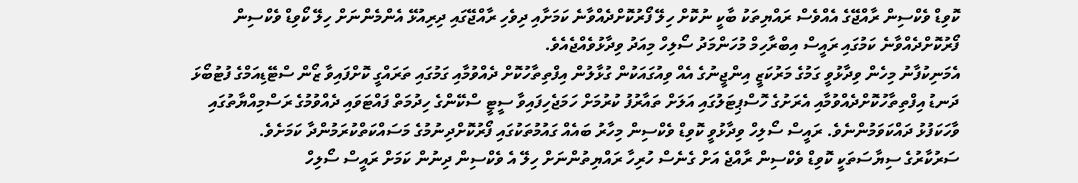ކޮވިޑް ވެކްސިން ރާއްޖޭގެ އެއްވެސް ރައްޔިތަކު ބާކީ ނުކޮށް ހިލޭ ފޯރުކޮށްދެއްވާނެ ކަމަށާއި ދިވެހި ރާއްޖޭގައި ދިރިއުޅޭ އެންމެންނަށް ހިލޭ ކޯވިޑް ވެކްސިން ފޯރުކޮށްދެއްވާނެ ކަމުގައި ރައީސް އިބްރާހިމް މުހަންމަދު ސޯލިހް މިއަދު ވިދާޅުވެއްޖެއެވެ.
އެމަނިކުފާނު މިހެން ވިދާޅުވީ ގަމުގެ މަރުކަޒީ އިންޖީނުގެ އެއް ވިއުގައަކުން ގުޅާލުން އިފްތިތާހުކޮށް ދެއްވުމާއި ގަމުގައި ތަރައްގީ ކޮށްފައިވާ ޒޯން ސްޓޭޑިއަމްގެ ފުޓުބޯޅަ ދަނޑު އިފްތިތާހުކޮށްދެއްވުމާއި އެރަށުގެ ހޮސްޕިޓަލުގައި އަލަށް ތައާރުފު ކުރުމަށް ހަމަޖެހިފައިވާ ސީޓީ ސްކޭންގެ ހިދުމަތް ފައްޓަވައި ދެއްވުމުގެ ރަސްމިއްޔާތުގައި ވާހަކަފުޅު ދައްކަވަމުންނެވެ. ރައީސް ސޯލިހް ވިދާޅުވީ ކޮވިޑް ވެކްސިން މިހާރު ބައެއް ގައުމުތަކުގައި ފޯރުކޮށްދިނުމުގެ މަސައްކަތްކުރަމުންދާ ކަމަށެވެ.
ސަރުކާރުގެ ސިޔާސަތަކީ ކޮވިޑް ވެކްސިން ރާއްޖެ އަށް ގެނެސް ހުރިހާ ރައްޔިތުންނަށް ހިލޭ އެ ވެކްސިން ދިނުން ކަމަށް ރައީސް ސޯލިހް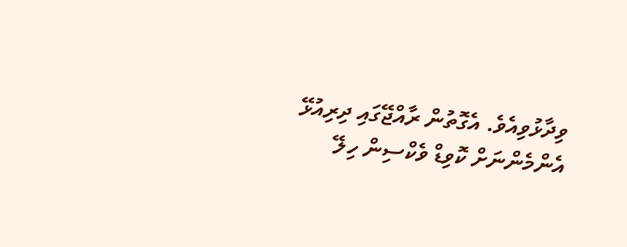ވިދާޅުވިއެވެ. އެގޮތުން ރާއްޖޭގައި ދިރިއުޅޭ އެންމެންނަށް ކޮވިޑް ވެކްސިން ހިލޭ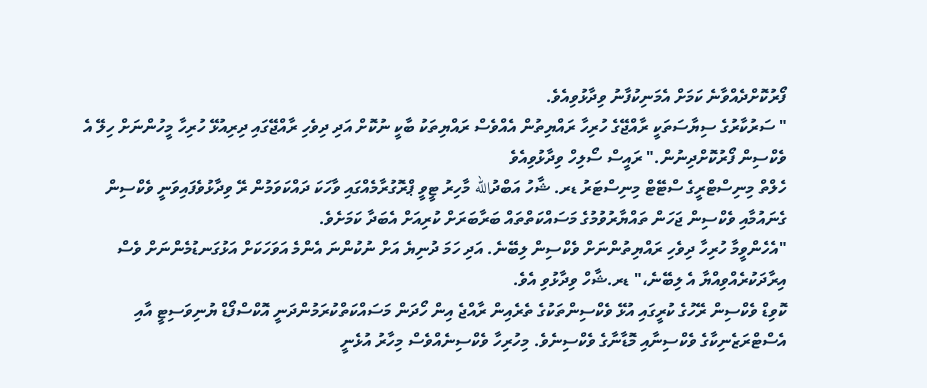ފޯރުކޮށްދެއްވާނެ ކަމަށް އެމަނިކުފާނު ވިދާޅުވިއެވެ.
" ސަރުކާރުގެ ސިޔާސަތަކީ ރާއްޖޭގެ ހުރިހާ ރައްޔިތުން އެއްވެސް ރައްޔިތަކު ބާކީ ނުކޮށް އަދި ދިވެހި ރާއްޖޭގައި ދިރިއުޅޭ ހުރިހާ މީހުންނަށް ހިލޭ އެ ވެކްސިން ފޯރުކޮށްދިނުން." ރައީސް ސޯލިހް ވިދާޅުވިއެވެ
ހެލްތް މިނިސްޓްރީގެ ސްޓޭޓް މިނިސްޓަރު ޑރ. ޝާހު އަބްދުالله މާހިރު ޓީވީ ޕްރޮގުރާމެއްގައި ވާހަކަ ދައްކަވަމުން ރޭ ވިދާޅުވެފައިވަނީ ވެކްސިން ގެނައުމާއި ވެކްސިން ޖަހަން ތައްޔާރުވުމުގެ މަސައްކަތްތައް ބަރާބަރަށް ކުރިއަށް އެބަދާ ކަމަށެވެ.
"އެހެންވީމާ ހުރިހާ ދިވެހި ރައްޔިތުންނަށް ވެކްސިން ލިބޭނެ. އަދި ހަމަ ދުނިޔެ އަށް ނުކުންނަ އެންމެ އަވަހަކަށް އަޅުގަނޑުމެންނަށް ވެސް އިރާދަކުރެއްވިއްޔާ އެ ލިބޭނެ،" ޑރ.ޝާހް ވިދާޅުވި އެވެ.
ކޮވިޑް ވެކްސިން ރޭހުގެ ކުރީގައި އުޅޭ ވެކްސިންތަކުގެ ތެރެއިން ރާއްޖެ އިން ހޯދަން މަސައްކަތްކުރަމުންދަނީ އޮކްސްފޯޑް ޔުނިވަސިޓީ އާއި އެސްޓްރަޒެނިކާގެ ވެކްސިނާއި މޮޑާނާގެ ވެކްސިނެވެ. މިހުރިހާ ވެކްސިނެއްވެސް މިހާރު އުޅެނީ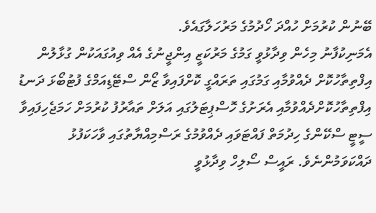ބޭނުން ކުރުމަށް ހުއްދަ ހޯދުމުގެ މަރުހަލާގައެވެ.
އެމަނިކުފާނު މިހެން ވިދާޅުވީ ގަމުގެ މަރުކަޒީ އިންޖީނުގެ އެއް ވިއުގައަކުން ގުޅާލުން އިފްތިތާހުކޮށް ދެއްވުމާއި ގަމުގައި ތަރައްގީ ކޮށްފައިވާ ޒޯން ސްޓޭޑިއަމްގެ ފުޓުބޯޅަ ދަނޑު އިފްތިތާހުކޮށްދެއްވުމާއި އެރަށުގެ ހޮސްޕިޓަލުގައި އަލަށް ތައާރުފު ކުރުމަށް ހަމަޖެހިފައިވާ ސީޓީ ސްކޭންގެ ހިދުމަތް ފައްޓަވައި ދެއްވުމުގެ ރަސްމިއްޔާތުގައި ވާހަކަފުޅު ދައްކަވަމުންނެވެ. ރައީސް ސޯލިހް ވިދާޅުވީ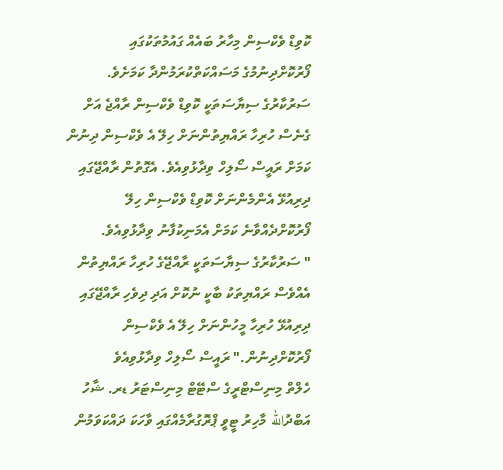ކޮވިޑް ވެކްސިން މިހާރު ބައެއް ގައުމުތަކުގައި ފޯރުކޮށްދިނުމުގެ މަސައްކަތްކުރަމުންދާ ކަމަށެވެ.
ސަރުކާރުގެ ސިޔާސަތަކީ ކޮވިޑް ވެކްސިން ރާއްޖެ އަށް ގެނެސް ހުރިހާ ރައްޔިތުންނަށް ހިލޭ އެ ވެކްސިން ދިނުން ކަމަށް ރައީސް ސޯލިހް ވިދާޅުވިއެވެ. އެގޮތުން ރާއްޖޭގައި ދިރިއުޅޭ އެންމެންނަށް ކޮވިޑް ވެކްސިން ހިލޭ ފޯރުކޮށްދެއްވާނެ ކަމަށް އެމަނިކުފާނު ވިދާޅުވިއެވެ.
" ސަރުކާރުގެ ސިޔާސަތަކީ ރާއްޖޭގެ ހުރިހާ ރައްޔިތުން އެއްވެސް ރައްޔިތަކު ބާކީ ނުކޮށް އަދި ދިވެހި ރާއްޖޭގައި ދިރިއުޅޭ ހުރިހާ މީހުންނަށް ހިލޭ އެ ވެކްސިން ފޯރުކޮށްދިނުން." ރައީސް ސޯލިހް ވިދާޅުވިއެވެ
ހެލްތް މިނިސްޓްރީގެ ސްޓޭޓް މިނިސްޓަރު ޑރ. ޝާހު އަބްދުالله މާހިރު ޓީވީ ޕްރޮގުރާމެއްގައި ވާހަކަ ދައްކަވަމުން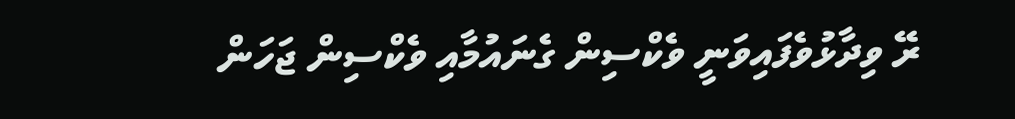ރޭ ވިދާޅުވެފައިވަނީ ވެކްސިން ގެނައުމާއި ވެކްސިން ޖަހަން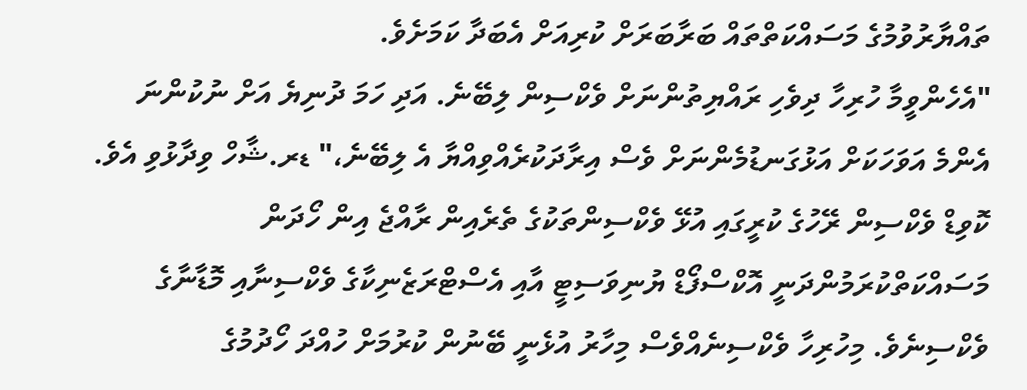ތައްޔާރުވުމުގެ މަސައްކަތްތައް ބަރާބަރަށް ކުރިއަށް އެބަދާ ކަމަށެވެ.
"އެހެންވީމާ ހުރިހާ ދިވެހި ރައްޔިތުންނަށް ވެކްސިން ލިބޭނެ. އަދި ހަމަ ދުނިޔެ އަށް ނުކުންނަ އެންމެ އަވަހަކަށް އަޅުގަނޑުމެންނަށް ވެސް އިރާދަކުރެއްވިއްޔާ އެ ލިބޭނެ،" ޑރ.ޝާހް ވިދާޅުވި އެވެ.
ކޮވިޑް ވެކްސިން ރޭހުގެ ކުރީގައި އުޅޭ ވެކްސިންތަކުގެ ތެރެއިން ރާއްޖެ އިން ހޯދަން މަސައްކަތްކުރަމުންދަނީ އޮކްސްފޯޑް ޔުނިވަސިޓީ އާއި އެސްޓްރަޒެނިކާގެ ވެކްސިނާއި މޮޑާނާގެ ވެކްސިނެވެ. މިހުރިހާ ވެކްސިނެއްވެސް މިހާރު އުޅެނީ ބޭނުން ކުރުމަށް ހުއްދަ ހޯދުމުގެ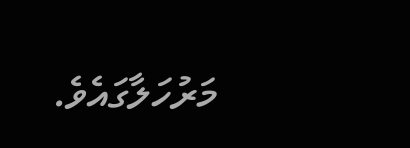މަރުހަލާގައެވެ.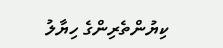ކިޔުންތެރިންގެ ހިޔާލު